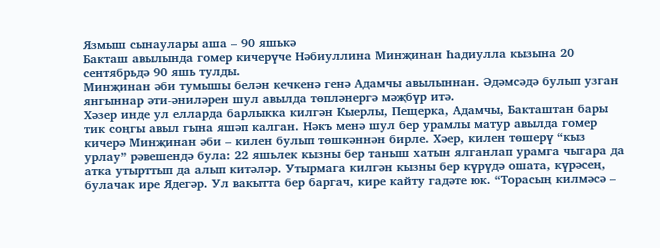Язмыш сынаулары аша – 90 яшькә
Бакташ авылында гомер кичерүче Нәбиуллина Минҗинан Һадиулла кызына 20 сентябрьдә 90 яшь тулды.
Минҗинан әби тумышы белән кечкенә генә Адамчы авылыннан. Әдәмсәдә булып узган янгыннар әти-әниләрен шул авылда төпләнергә мәҗбүр итә.
Хәзер инде ул елларда барлыкка килгән Кыерлы, Пещерка, Адамчы, Бакташтан бары тик соңгы авыл гына яшәп калган. Нәкъ менә шул бер урамлы матур авылда гомер кичерә Минҗинан әби – килен булып төшкәннән бирле. Хәер, килен төшерү “кыз урлау” рәвешендә була: 22 яшьлек кызны бер таныш хатын ялганлап урамга чыгара да атка утырттып да алып китәләр. Утырмага килгән кызны бер күрүдә ошата, күрәсең, булачак ире Ядегәр. Ул вакытта бер баргач, кире кайту гадәте юк. “Торасың килмәсә –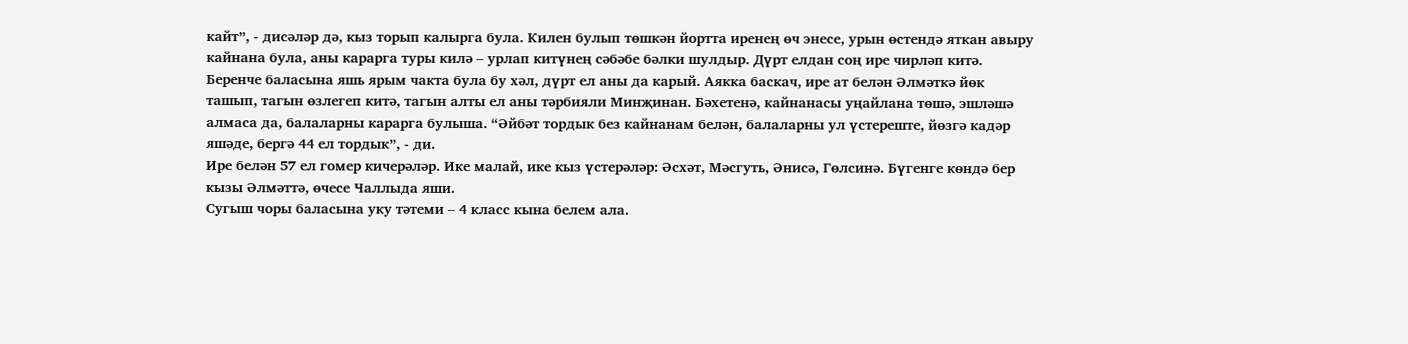кайт”, - дисәләр дә, кыз торып калырга була. Килен булып төшкән йортта иренең өч энесе, урын өстендә яткан авыру кайнана була, аны карарга туры килә – урлап китүнең сәбәбе бәлки шулдыр. Дүрт елдан соң ире чирләп китә. Беренче баласына яшь ярым чакта була бу хәл, дүрт ел аны да карый. Аякка баскач, ире ат белән Әлмәткә йөк ташып, тагын өзлегеп китә, тагын алты ел аны тәрбияли Минҗинан. Бәхетенә, кайнанасы уңайлана төшә, эшләшә алмаса да, балаларны карарга булыша. “Әйбәт тордык без кайнанам белән, балаларны ул үстереште, йөзгә кадәр яшәде, бергә 44 ел тордык”, - ди.
Ире белән 57 ел гомер кичерәләр. Ике малай, ике кыз үстерәләр: Әсхәт, Мәсгуть, Әнисә, Гөлсинә. Бүгенге көндә бер кызы Әлмәттә, өчесе Чаллыда яши.
Сугыш чоры баласына уку тәтеми – 4 класс кына белем ала.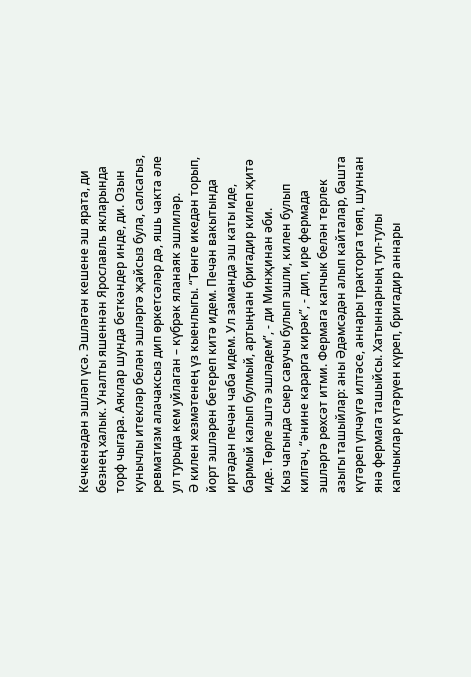Кечкенәдән эшләп үсә. Эшләгән кешене эш ярата, ди безнең халык. Уналты яшеннән Ярославль якларында торф чыгара. Аяклар шунда беткәндер инде, ди. Озын кунычлы итекләр белән эшләргә җайсыз була, салсагыз, ревматизм алачаксыз дип өркетсәләр дә, яшь чакта әле ул турыда кем уйлаган – күбрәк яланаяк эшлиләр.
Ә килен хезмәтенең үз кыенлыгы. “Төнге икедән торып, йорт эшләрен бетереп китә идем. Печән вакытында иртәдән печән чаба идем. Ул заманда эш каты иде, бармый калып булмый, артыңнан бригадир килеп җитә иде. Төрле эштә эшләдем”, - ди Минҗинан әби.
Кыз чагында сыер савучы булып эшли, килен булып килгәч, “әнине карарга кирәк”, - дип, ире фермада эшләргә рөхсәт итми. Фермага капчык белән терлек азыгы ташыйлар: аны Әдәмсәдән алып кайталар, башта күтәреп үлчәүгә илтәсе, аннары тракторга төяп, шуннан янә фермага ташыйсы. Хатыннарның туп-тулы капчыклар күтәрүен күреп, бригадир аннары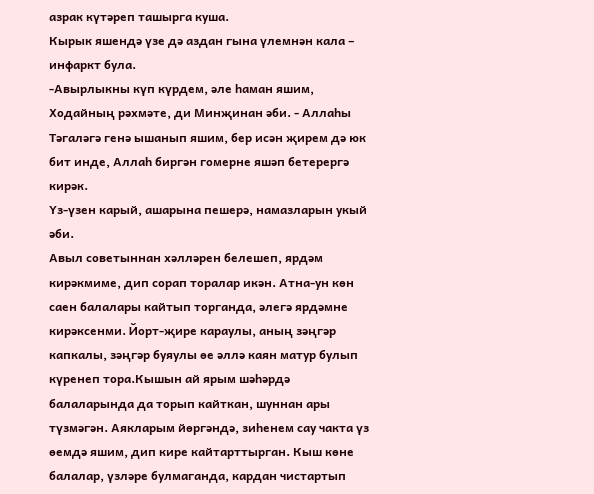азрак күтәреп ташырга куша.
Кырык яшендә үзе дә аздан гына үлемнән кала – инфаркт була.
-Авырлыкны күп күрдем, әле һаман яшим, Ходайның рәхмәте, ди Минҗинан әби. - Аллаһы Тәгаләгә генә ышанып яшим, бер исән җирем дә юк бит инде, Аллаһ биргән гомерне яшәп бетерергә кирәк.
Үз-үзен карый, ашарына пешерә, намазларын укый әби.
Авыл советыннан хәлләрен белешеп, ярдәм кирәкмиме, дип сорап торалар икән. Атна-ун көн саен балалары кайтып торганда, әлегә ярдәмне кирәксенми. Йорт-җире караулы, аның зәңгәр капкалы, зәңгәр буяулы өе әллә каян матур булып күренеп тора.Кышын ай ярым шәһәрдә балаларында да торып кайткан, шуннан ары түзмәгән. Аякларым йөргәндә, зиһенем сау чакта үз өемдә яшим, дип кире кайтарттырган. Кыш көне балалар, үзләре булмаганда, кардан чистартып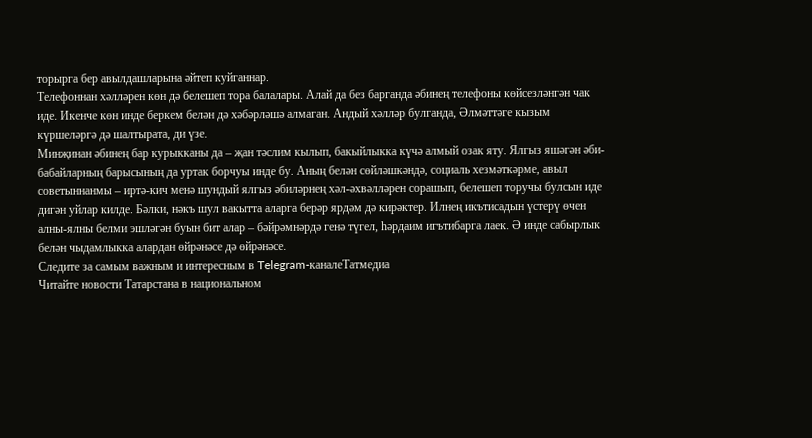торырга бер авылдашларына әйтеп куйганнар.
Телефоннан хәлләрен көн дә белешеп тора балалары. Алай да без барганда әбинең телефоны көйсезләнгән чак иде. Икенче көн инде беркем белән дә хәбәрләшә алмаган. Андый хәлләр булганда, Әлмәттәге кызым күршеләргә дә шалтырата, ди үзе.
Минҗинан әбинең бар курыкканы да – җан тәслим кылып, бакыйлыкка күчә алмый озак яту. Ялгыз яшәгән әби-бабайларның барысының да уртак борчуы инде бу. Аның белән сөйләшкәндә, социаль хезмәткәрме, авыл советыннанмы – иртә-кич менә шундый ялгыз әбиләрнең хәл-әхвәлләрен сорашып, белешеп торучы булсын иде дигән уйлар килде. Бәлки, нәкъ шул вакытта аларга берәр ярдәм дә кирәктер. Илнең икътисадын үстерү өчен алны-ялны белми эшләгән буын бит алар – бәйрәмнәрдә генә түгел, һәрдаим игътибарга лаек. Ә инде сабырлык белән чыдамлыкка алардан өйрәнәсе дә өйрәнәсе.
Следите за самым важным и интересным в Telegram-каналеТатмедиа
Читайте новости Татарстана в национальном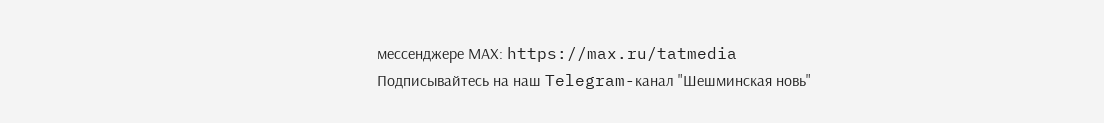мессенджере MАХ: https://max.ru/tatmedia
Подписывайтесь на наш Telegram-канал "Шешминская новь"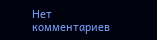Нет комментариев